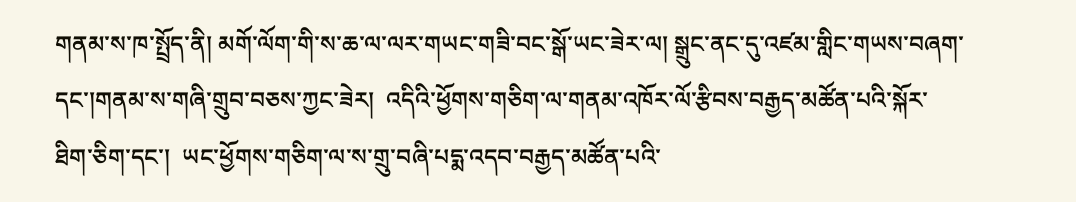གནམ་ས་ཁ་སྤྲོད་ནི། མགོ་ལོག་གི་ས་ཆ་ལ་ལར་གཡང་གཟི་བང་སྒོ་ཡང་ཟེར་ལ། སྒྲུང་ནང་དུ་འཛམ་གླིང་གཡས་བཞག་དང་།གནམ་ས་གཞི་གྲུབ་བཅས་ཀྱང་ཟེར།  འདིའི་ཕྱོགས་གཅིག་ལ་གནམ་འཁོར་ལོ་རྩིབས་བརྒྱད་མཚོན་པའི་སྐོར་ཐིག་ཅིག་དང་།  ཡང་ཕྱོགས་གཅིག་ལ་ས་གྲུ་བཞི་པདྨ་འདབ་བརྒྱད་མཚོན་པའི་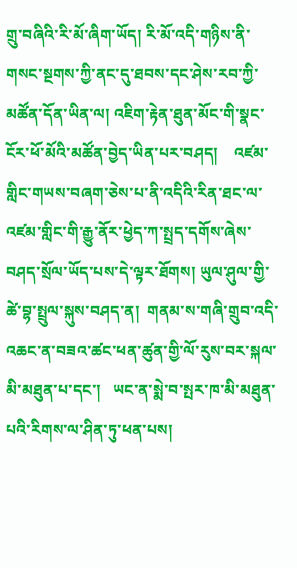གྲུ་བཞིའི་རི་མོ་ཞིག་ཡོད། རི་མོ་འདི་གཉིས་ནི་གསང་སྔགས་ཀྱི་ནང་དུ་ཐབས་དང་ཤེས་རབ་ཀྱི་མཚོན་དོན་ཡིན་ལ། འཇིག་རྟེན་ཐུན་མོང་གི་སྣང་ངོར་ཕོ་མོའི་མཚོན་བྱེད་ཡིན་པར་བཤད།    འཛམ་གླིང་གཡས་བཞག་ཅེས་པ་ནི་འདིའི་རིན་ཐང་ལ་འཛམ་གླིང་གི་རྒྱུ་ནོར་ཕྱེད་ཀ་སྤྲད་དགོས་ཞེས་བཤད་སྲོལ་ཡོད་པས་དེ་ལྟར་ཐོགས། ཡུལ་ཤུལ་གྱི་ཚེ་བྷ་སྤྲུལ་སྐུས་བཤད་ན།  གནམ་ས་གཞི་གྲུབ་འདི་འཆང་ན་བཟའ་ཚང་ཕན་ཚུན་གྱི་ལོ་རུས་བར་སྐལ་མི་མཐུན་པ་དང་།   ཡང་ན་སྨེ་བ་སྤར་ཁ་མི་མཐུན་པའི་རིགས་ལ་ཤིན་ཏུ་ཕན་པས།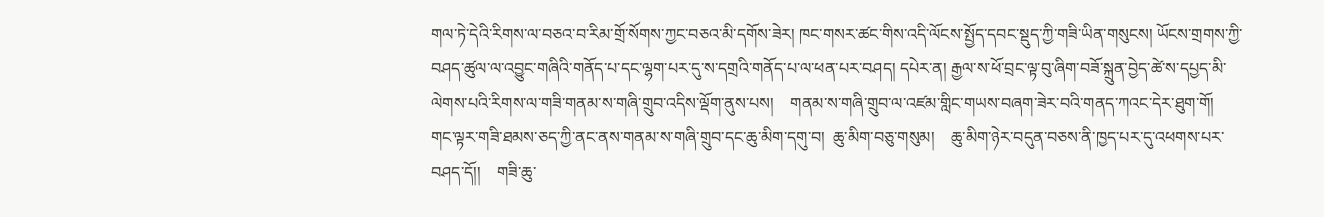གལ་ཏེ་དེའི་རིགས་ལ་བཅའ་བ་རིམ་གྲོ་སོགས་ཀྱང་བཅའ་མི་དགོས་ཟེར། ཁང་གསར་ཚང་གིས་འདི་ལོངས་སྤྱོད་དབང་སྡུད་ཀྱི་གཟི་ཡིན་གསུངས། ཡོངས་གྲགས་ཀྱི་བཤད་ཚུལ་ལ་འབྱུང་གཞིའི་གནོད་པ་དང་ལྷག་པར་དུ་ས་དགྲའི་གནོད་པ་ལ་ཕན་པར་བཤད། དཔེར་ན། རྒྱལ་ས་ཕོ་བྲང་ལྟ་བུ་ཞིག་བཟོ་སྐྲུན་བྱེད་ཚེ་ས་དཔྱད་མི་ལེགས་པའི་རིགས་ལ་གཟི་གནམ་ས་གཞི་གྲུབ་འདིས་ལྡོག་ནུས་པས།    གནམ་ས་གཞི་གྲུབ་ལ་འཛམ་གླིང་གཡས་བཞག་ཟེར་བའི་གནད་ཀའང་དེར་ཐུག་གོ།    གང་ལྟར་གཟི་ཐམས་ཅད་ཀྱི་ནང་ནས་གནམ་ས་གཞི་གྲུབ་དང་ཆུ་མིག་དགུ་བ།  ཆུ་མིག་བཅུ་གསུམ།    ཆུ་མིག་ཉེར་བདུན་བཅས་ནི་ཁྱད་པར་དུ་འཕགས་པར་བཤད་དོ།།    གཟི་ཆུ་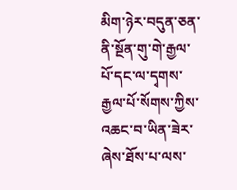མིག་ཉེར་བདུན་ཅན་ནི་སྔོན་གུ་གེ་རྒྱལ་པོ་དང་ལ་དྭགས་རྒྱལ་པོ་སོགས་ཀྱིས་འཆང་བ་ཡིན་ཟེར་ཞེས་ཐོས་པ་ལས་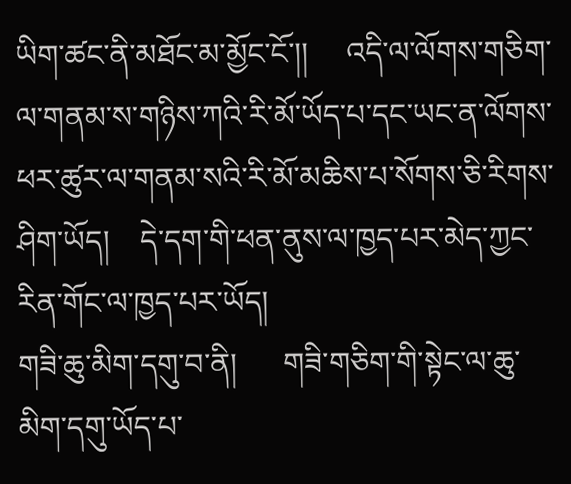ཡིག་ཚང་ནི་མཐོང་མ་མྱོང་ངོ་།།     འདི་ལ་ལོགས་གཅིག་ལ་གནམ་ས་གཉིས་ཀའི་རི་མོ་ཡོད་པ་དང་ཡང་ན་ལོགས་ཕར་ཚུར་ལ་གནམ་སའི་རི་མོ་མཆིས་པ་སོགས་ཅི་རིགས་ཤིག་ཡོད།    དེ་དག་གི་ཕན་ནུས་ལ་ཁྱད་པར་མེད་ཀྱང་རིན་གོང་ལ་ཁྱད་པར་ཡོད།
གཟི་ཆུ་མིག་དགུ་བ་ནི།      གཟི་གཅིག་གི་སྟེང་ལ་ཆུ་མིག་དགུ་ཡོད་པ་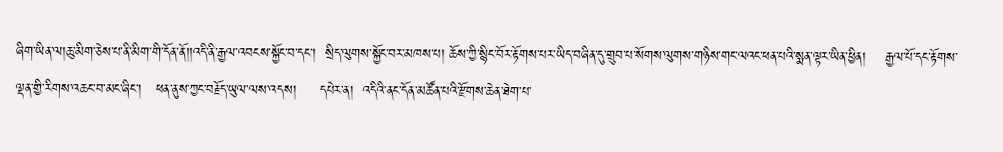ཞིག་ཡིན་ལ།ཆུ་མིག་ཅེས་པ་ནི་མིག་གི་དོན་ནོ།།འདི་ནི་རྒྱལ་འབངས་སྐྱོང་བ་དང་།  སྲིད་ལུགས་སྐྱོང་བར་མཁས་པ། ཆོས་ཀྱི་སྙིང་བོར་རྟོགས་པར་ཡིད་བཞིན་དུ་གྲུབ་པ་སོགས་ལུགས་གཉིས་གང་ལའང་ཕན་པའི་སྨན་ལྟར་ཡིན་ཕྱིན།    རྒྱལ་པོ་དང་རྟོགས་ལྡན་གྱི་རིགས་འཆང་བ་མང་ཞིང་།   ཕན་ནུས་ཀྱང་བརྗོད་ཡུལ་ལས་འདས།     དཔེར་ན།  འདིའི་ནང་དོན་མཚོན་པའི་རྫོགས་ཆེན་ཐེག་པ་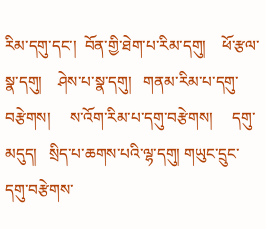རིམ་དགུ་དང་།  བོན་གྱི་ཐེག་པ་རིམ་དགུ།    ཕོ་རྩལ་སྣ་དགུ།    ཤེས་པ་སྣ་དགུ།   གནམ་རིམ་པ་དགུ་བརྩེགས།     ས་འོག་རིམ་པ་དགུ་བརྩེགས།     དགུ་མདུད།   སྲིད་པ་ཆགས་པའི་ལྷ་དགུ། གཡུང་དྲུང་དགུ་བརྩེགས་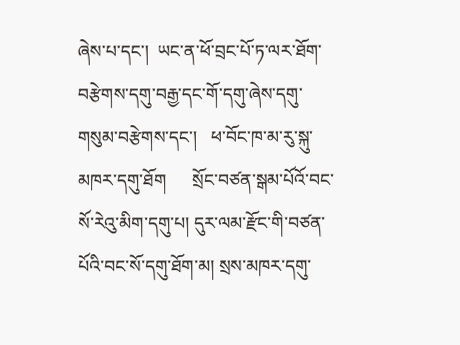ཞེས་པ་དང་།  ཡང་ན་ཕོ་བྲང་པོ་ཏ་ལར་ཐོག་བརྩེགས་དགུ་བརྒྱ་དང་གོ་དགུ་ཞེས་དགུ་གསུམ་བརྩེགས་དང་།   ཕ་བོང་ཁ་མ་རུ་སྐུ་མཁར་དགུ་ཐོག      སྲོང་བཙན་སྒམ་པོའོ་བང་སོ་རེའུ་མིག་དགུ་པ། དུར་ལམ་རྫོང་གི་བཙན་པོའི་བང་སོ་དགུ་ཐོག་མ། སྲས་མཁར་དགུ་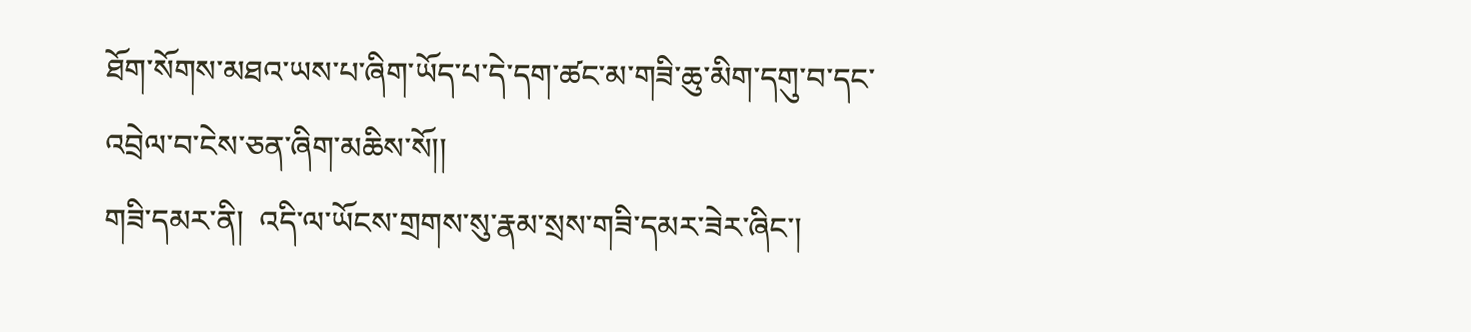ཐོག་སོགས་མཐའ་ཡས་པ་ཞིག་ཡོད་པ་དེ་དག་ཚང་མ་གཟི་ཆུ་མིག་དགུ་བ་དང་འབྲེལ་བ་ངེས་ཅན་ཞིག་མཆིས་སོ།།
གཟི་དམར་ནི།  འདི་ལ་ཡོངས་གྲགས་སུ་རྣམ་སྲས་གཟི་དམར་ཟེར་ཞིང་།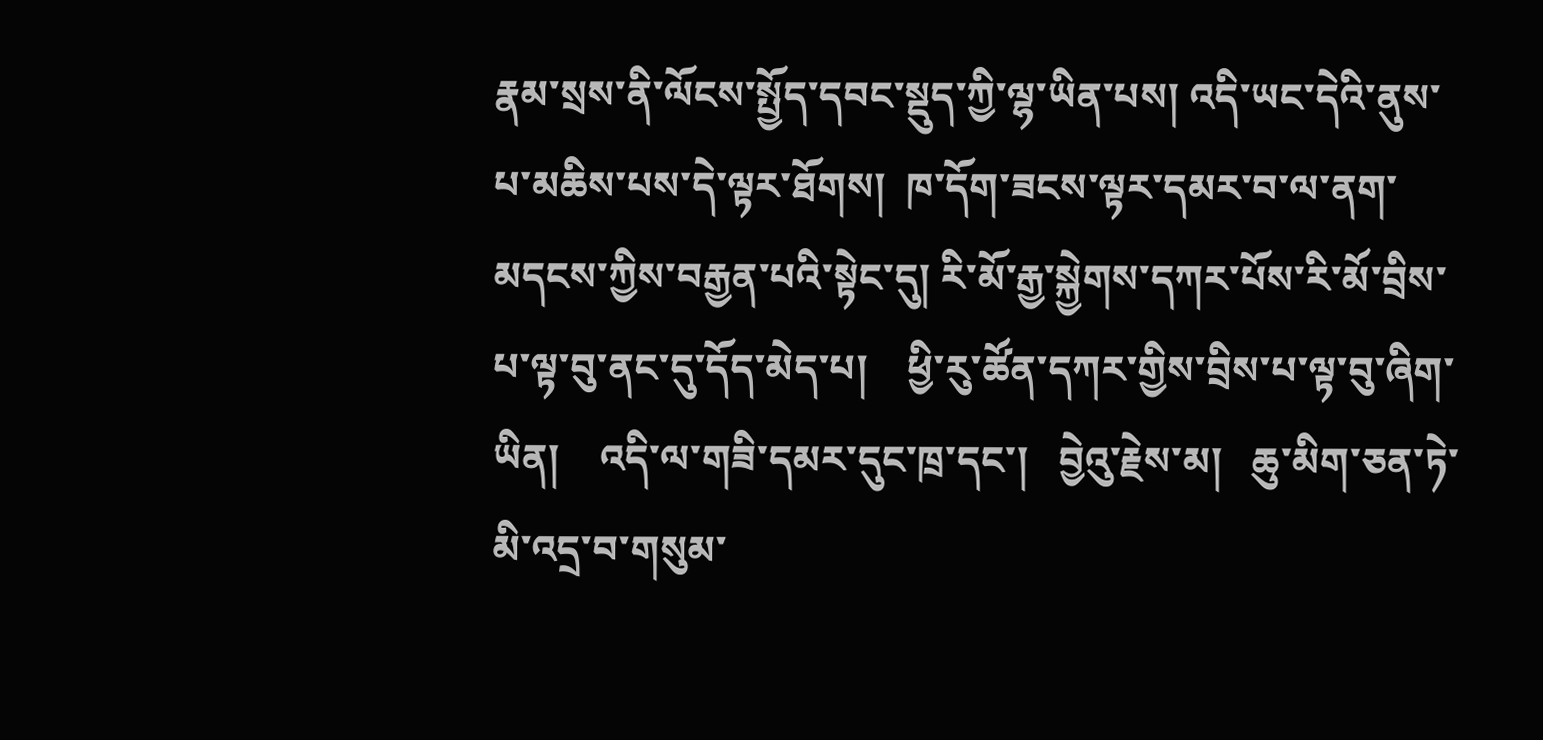རྣམ་སྲས་ནི་ལོངས་སྤྱོད་དབང་སྡུད་ཀྱི་ལྷ་ཡིན་པས། འདི་ཡང་དེའི་ནུས་པ་མཆིས་པས་དེ་ལྟར་ཐོགས།  ཁ་དོག་ཟངས་ལྟར་དམར་བ་ལ་ནག་མདངས་ཀྱིས་བརྒྱན་པའི་སྟེང་དུ། རི་མོ་རྒྱ་སྐྱེགས་དཀར་པོས་རི་མོ་བྲིས་པ་ལྟ་བུ་ནང་དུ་དོད་མེད་པ།    ཕྱི་རུ་ཚོན་དཀར་གྱིས་བྲིས་པ་ལྟ་བུ་ཞིག་ཡིན།    འདི་ལ་གཟི་དམར་དུང་ཁྲ་དང་།   བྱེའུ་རྗེས་མ།   ཆུ་མིག་ཅན་ཏེ་མི་འདྲ་བ་གསུམ་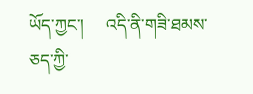ཡོད་ཀྱང་།     འདི་ནི་གཟི་ཐམས་ཅད་ཀྱི་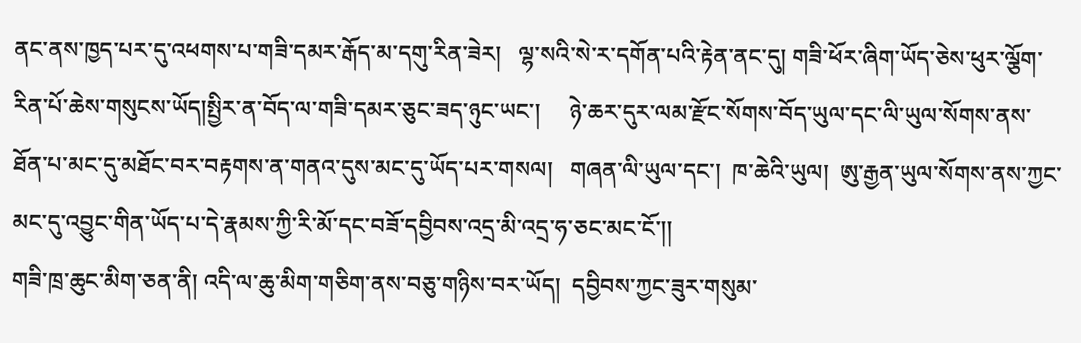ནང་ནས་ཁྱད་པར་དུ་འཕགས་པ་གཟི་དམར་རྒོད་མ་དགུ་རིན་ཟེར།   ལྷ་སའི་སེ་ར་དགོན་པའི་རྟེན་ནང་དུ། གཟི་ཕོར་ཞིག་ཡོད་ཅེས་ཕུར་ལྕོག་རིན་པོ་ཆེས་གསུངས་ཡོད།སྤྱིར་ན་བོད་ལ་གཟི་དམར་ཅུང་ཟད་ཉུང་ཡང་།     ཉེ་ཆར་དུར་ལམ་རྫོང་སོགས་བོད་ཡུལ་དང་ལི་ཡུལ་སོགས་ནས་ཐོན་པ་མང་དུ་མཐོང་བར་བརྟགས་ན་གནའ་དུས་མང་དུ་ཡོད་པར་གསལ།   གཞན་ལི་ཡུལ་དང་།  ཁ་ཆེའི་ཡུལ།  ཨུ་རྒྱན་ཡུལ་སོགས་ནས་ཀྱང་མང་དུ་འབྱུང་གིན་ཡོད་པ་དེ་རྣམས་ཀྱི་རི་མོ་དང་བཟོ་དབྱིབས་འདྲ་མི་འདྲ་ཧ་ཅང་མང་ངོ་།།
གཟི་ཁྲ་ཆུང་མིག་ཅན་ནི། འདི་ལ་ཆུ་མིག་གཅིག་ནས་བཅུ་གཉིས་བར་ཡོད།  དབྱིབས་ཀྱང་ཟུར་གསུམ་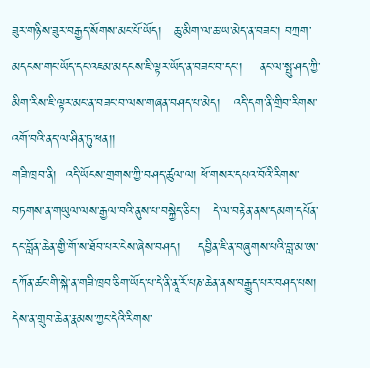ཟུར་གཉིས་ཟུར་བརྒྱད་སོགས་མང་པོ་ཡོད།   ཆུ་མིག་ལ་ཆ་ཡ་མེད་ན་བཟང་། བཀྲག་མདངས་གང་ཡོད་དང་འཇམ་མདངས་ཇི་ལྟར་ཡོད་ན་བཟང་བ་དང་།    ནང་ལ་སྤུ་ཤད་ཀྱི་མིག་རིས་ཇི་ལྟར་མང་ན་བཟང་བ་ལས་གཞན་བཤད་པ་མེད།   འདི་དག་ནི་གྲིབ་རིགས་འགོ་བའི་ནད་ལ་ཤིན་ཏུ་ཕན།།
གཟི་ཁྲབ་ནི།  འདི་ཡོངས་གྲགས་ཀྱི་བཤད་ཚུལ་ལ། ཕོ་གསར་དཔའ་བོའི་རིགས་བཏགས་ན་གཡུལ་ལས་རྒྱལ་བའི་ནུས་པ་བསྐྱེད་ཅིང་།   དེ་ལ་བརྟེན་ནས་དམག་དཔོན་དང་བློན་ཆེན་གྱི་གོ་ས་ཐོབ་པར་ངེས་ཞེས་བཤད།    དབྱིན་ཇི་ན་བཞུགས་པའི་བླ་མ་ཨ་དཀོན་ཚང་གི་སྐེ་ན་གཟི་ཁྲབ་ཅིག་ཡོད་པ་དེ་ནི་ནཱ་རོ་པཎ་ཆེན་ནས་བརྒྱུད་པར་བཤད་པས།        དེས་ན་གྲུབ་ཆེན་རྣམས་ཀྱང་དེའི་རིགས་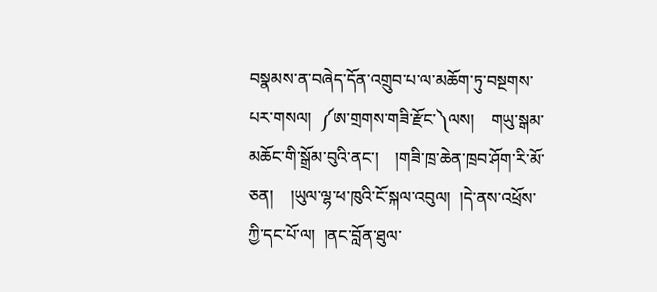བསྣམས་ན་བཞེད་དོན་འགྲུབ་པ་ལ་མཆོག་ཏུ་བསྔགས་པར་གསལ།  ༼ཨ་གྲགས་གཟི་རྫོང་༽ལས།    གཡུ་སྒམ་མཆོང་གི་སྒྲོམ་བུའི་ནང་།    །གཟི་ཁྲ་ཆེན་ཁྲབ་ཤོག་རི་མོ་ཅན།    །ཡུལ་ལྷ་ཕ་ཁུའི་ངོ་སྐལ་འབུལ།  །དེ་ནས་འཕྲོས་ཀྱི་དང་པོ་ལ།  །ནང་བློན་ཐུལ་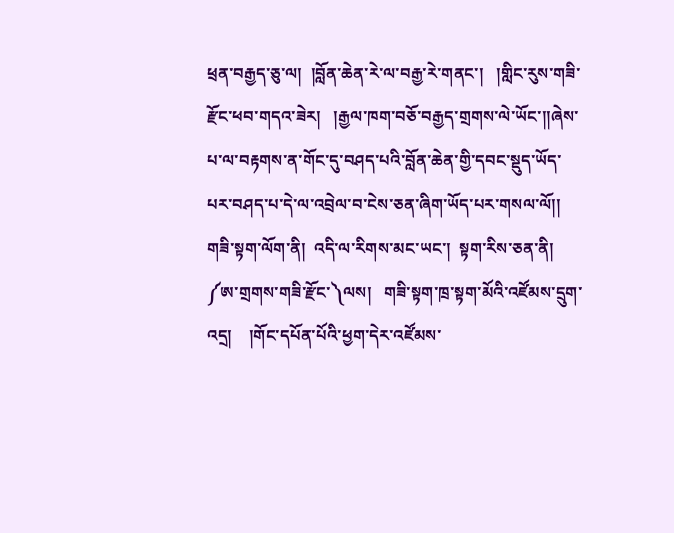ཕྲན་བརྒྱད་ཅུ་ལ།  །བློན་ཆེན་རེ་ལ་བརྒྱ་རེ་གནང་།   །གླིང་རུས་གཟི་རྫོང་ཕབ་གདའ་ཟེར།   །རྒྱལ་ཁག་བཅོ་བརྒྱད་གྲགས་ལེ་ཡོང་།།ཞེས་པ་ལ་བརྟགས་ན་གོང་དུ་བཤད་པའི་བློན་ཆེན་གྱི་དབང་སྡུད་ཡོད་པར་བཤད་པ་དེ་ལ་འབྲེལ་བ་ངེས་ཅན་ཞིག་ཡོད་པར་གསལ་ལོ།།
གཟི་སྟག་ལོག་ནི།  འདི་ལ་རིགས་མང་ཡང་།  སྟག་རིས་ཅན་ནི།  ༼ཨ་གྲགས་གཟི་རྫོང་༽ལས།   གཟི་སྟག་ཁྲ་སྟག་མོའི་འཛོམས་དྲུག་འདྲ།    །གོང་དཔོན་པོའི་ཕྱག་དེར་འཛོམས་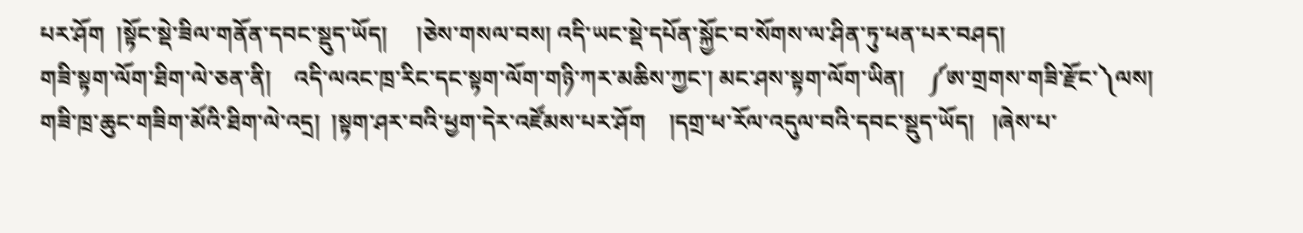པར་ཤོག  །སྟོང་སྡེ་ཟིལ་གནོན་དབང་སྡུད་ཡོད།     །ཅེས་གསལ་བས། འདི་ཡང་སྡེ་དཔོན་སྐྱོང་བ་སོགས་ལ་ཤིན་ཏུ་ཕན་པར་བཤད།
གཟི་སྟག་ལོག་ཐིག་ལེ་ཅན་ནི།    འདི་ལའང་ཁྲ་རིང་དང་སྟག་ལོག་གཉི་ཀར་མཆིས་ཀྱང་། མང་ཤས་སྟག་ལོག་ཡིན།    ༼ཨ་གྲགས་གཟི་རྫོང་༽ལས།     གཟི་ཁྲ་ཆུང་གཟིག་མོའི་ཐིག་ལེ་འདྲ།  །སྟག་ཤར་བའི་ཕྱག་དེར་འཛོམས་པར་ཤོག    །དགྲ་ཕ་རོལ་འདུལ་བའི་དབང་སྡུད་ཡོད།   །ཞེས་པ་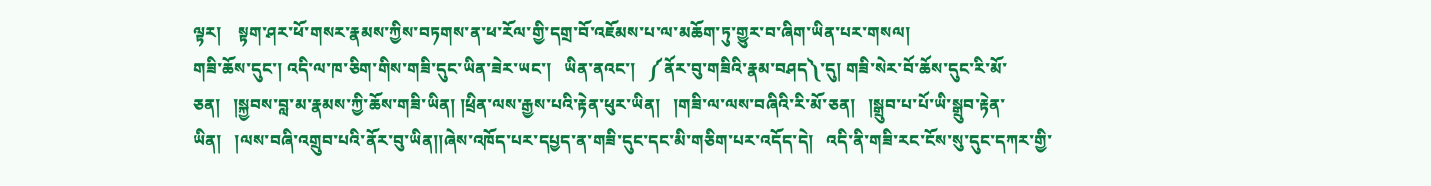ལྟར།    སྟག་ཤར་ཕོ་གསར་རྣམས་ཀྱིས་བཏགས་ན་ཕ་རོལ་གྱི་དགྲ་བོ་འཇོམས་པ་ལ་མཆོག་ཏུ་གྱུར་བ་ཞིག་ཡིན་པར་གསལ།
གཟི་ཆོས་དུང་། འདི་ལ་ཁ་ཅིག་གིས་གཟི་དུང་ཡིན་ཟེར་ཡང་།   ཡིན་ནའང་།   ༼ནོར་བུ་གཟིའི་རྣམ་བཤད༽་དུ། གཟི་སེར་བོ་ཆོས་དུང་རི་མོ་ཅན།   །སྐྱབས་བླ་མ་རྣམས་ཀྱི་ཆོས་གཟི་ཡིན། །ཕྲིན་ལས་རྒྱས་པའི་རྟེན་ཕུར་ཡིན།   །གཟི་ལ་ལས་བཞིའི་རི་མོ་ཅན།   །སྒྲུབ་པ་པོ་ཡི་སྒྲུབ་རྟེན་ཡིན།   །ལས་བཞི་འགྲུབ་པའི་ནོར་བུ་ཡིན།།ཞེས་འཁོད་པར་དཔྱད་ན་གཟི་དུང་དང་མི་གཅིག་པར་འདོད་དེ།   འདི་ནི་གཟི་རང་ངོས་སུ་དུང་དཀར་གྱི་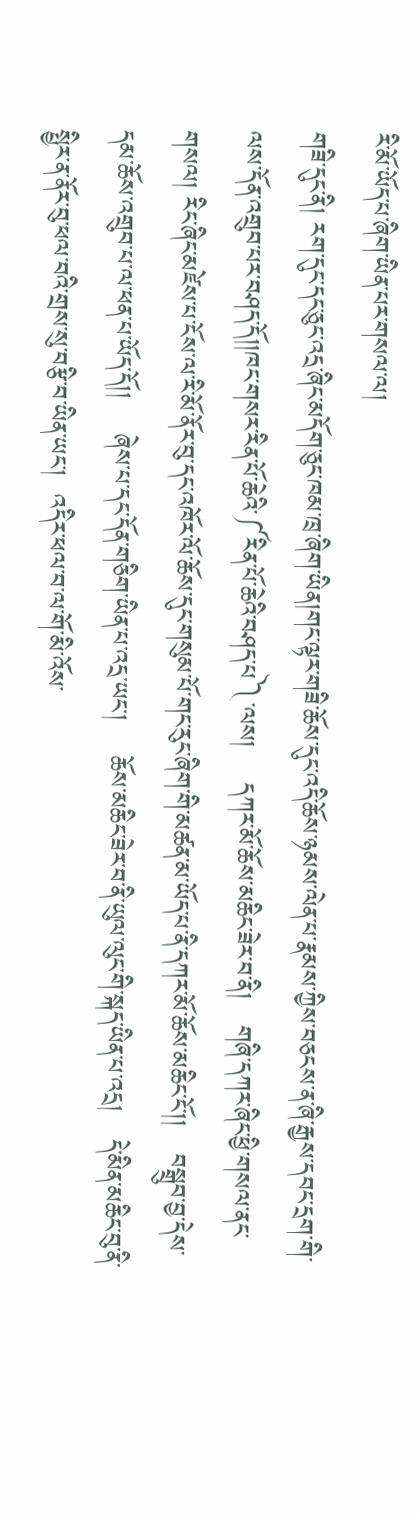རི་མོ་ཡོད་པ་ཞིག་ཡིན་པར་གསལ་ལ།
གཟི་དུང་ནི། རག་དུང་དང་ཅུང་འདྲ་ཞིང་མདོག་ཅུང་ཁམ་ཁྲ་ཞིག་ཡིན།གང་ལྟར་གཟི་ཆོས་དུང་འདི་ཆོས་ཉམས་ལེན་པ་རྣམས་ཀྱིས་བཅངས་ན་ཞི་རྒྱས་དབང་དྲག་གི་ལས་དོན་འགྲུབ་པར་བཤད་དོ།།ཁང་གསར་རིན་པོ་ཆེའི་༼རིན་པོ་ཆེའི་བཤད་པ༽་ལས།    དཀར་མོ་ཆོས་མཆིང་ཟེར་བ་ནི།   གཞི་དཀར་ཞིང་ཕྱི་གསལ་ནང་གསལ། རིང་ཞིང་མཛེས་པ་ངོས་ལ་རི་མོ་ནོར་བུ་དང་འཁོར་ལོ་ཆོས་དུང་གསུམ་པོ་གང་རུང་ཞིག་གི་མཚན་མ་ཡོད་པ་ནི་དཀར་མོ་ཆོས་མཆིང་ངོ་།།   བསྒྲུབ་བྱ་དེས་དམ་ཆོས་འགྲུབ་པ་ལ་ཕན་པ་ཡོད་དོ།།    ཞེས་པ་དང་དོན་གཅིག་ཡིན་པ་འདྲ་ཡང་།    ཆོས་མཆིང་ཟེར་བ་ནི་ཡུལ་ལུང་གི་སྐད་ཡིན་པ་འདྲ།   དེ་མིན་མཆིང་བུ་ནི་སྤྱིར་ན་ནོར་བུ་ཕལ་བའི་གྲས་སུ་བརྩི་བ་ཡིན་ཡང་།  འདིར་ཕལ་བ་ལ་གོ་མི་འོས་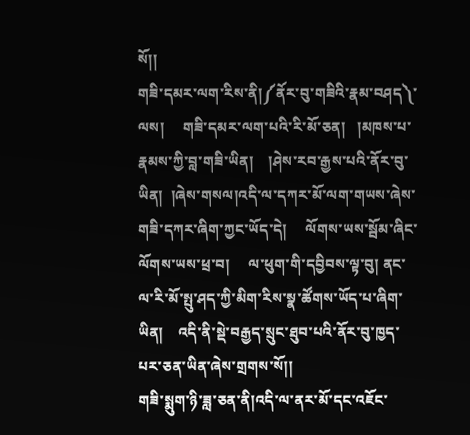སོ།།
གཟི་དམར་ལག་རིས་ནི།༼ནོར་བུ་གཟིའི་རྣམ་བཤད༽་ལས།     གཟི་དམར་ལག་པའི་རི་མོ་ཅན།   །མཁས་པ་རྣམས་ཀྱི་བླ་གཟི་ཡིན།    །ཤེས་རབ་རྒྱས་པའི་ནོར་བུ་ཡིན།  །ཞེས་གསལ།འདི་ལ་དཀར་མོ་ལག་གཡས་ཞེས་གཟི་དཀར་ཞིག་ཀྱང་ཡོད་དེ།     ལོགས་ཡས་སྦོམ་ཞིང་ལོགས་ཡས་ཕྲ་བ།     ལ་ཕུག་གི་དབྱིབས་ལྟ་བུ། ནང་ལ་རི་མོ་སྤུ་ཤད་ཀྱི་མིག་རིས་སྣ་ཚོགས་ཡོད་པ་ཞིག་ཡིན།    འདི་ནི་སྡེ་བརྒྱད་སྲུང་ཐུབ་པའི་ནོར་བུ་ཁྱད་པར་ཅན་ཡིན་ཞེས་གྲགས་སོ།།
གཟི་སྨུག་ཉི་ཟླ་ཅན་ནི།འདི་ལ་ནར་མོ་དང་འཇོང་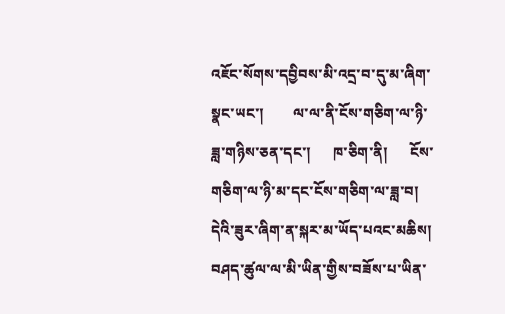འཇོང་སོགས་དབྱིབས་མི་འདྲ་བ་དུ་མ་ཞིག་སྣང་ཡང་།        ལ་ལ་ནི་ངོས་གཅིག་ལ་ཉི་ཟླ་གཉིས་ཅན་དང་།      ཁ་ཅིག་ནི།      ངོས་གཅིག་ལ་ཉི་མ་དང་ངོས་གཅིག་ལ་ཟླ་བ།   དེའི་ཟུར་ཞིག་ན་སྐར་མ་ཡོད་པའང་མཆིས། བཤད་ཚུལ་ལ་མི་ཡིན་གྱིས་བཟོས་པ་ཡིན་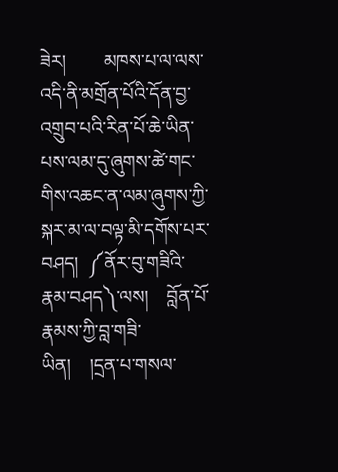ཟེར།        མཁས་པ་ལ་ལས་འདི་ནི་མགྲོན་པོའི་དོན་བྱ་འགྲུབ་པའི་རིན་པོ་ཆེ་ཡིན་པས་ལམ་དུ་ཞུགས་ཚེ་གང་གིས་འཆང་ན་ལམ་ཞུགས་ཀྱི་སྐར་མ་ལ་བལྟ་མི་དགོས་པར་བཤད།  ༼ནོར་བུ་གཟིའི་རྣམ་བཤད༽་ལས།    བློན་པོ་རྣམས་ཀྱི་བླ་གཟི་ཡིན།    །དྲན་པ་གསལ་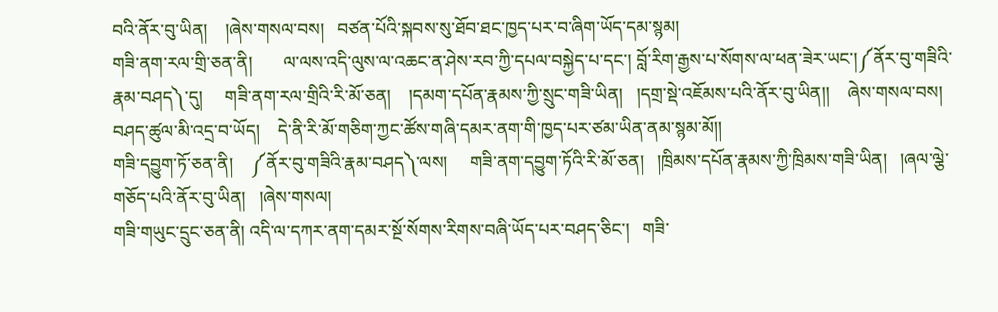བའི་ནོར་བུ་ཡིན།    །ཞེས་གསལ་བས།   བཙན་པོའི་སྐབས་སུ་ཐོབ་ཐང་ཁྱད་པར་བ་ཞིག་ཡོད་དམ་སྙམ།
གཟི་ནག་རལ་གྲི་ཅན་ནི།       ལ་ལས་འདི་ལུས་ལ་འཆང་ན་ཤེས་རབ་ཀྱི་དཔལ་བསྐྱེད་པ་དང་། བློ་རིག་རྒྱས་པ་སོགས་ལ་ཕན་ཟེར་ཡང་།༼ནོར་བུ་གཟིའི་རྣམ་བཤད༽་དུ།     གཟི་ནག་རལ་གྲིའི་རི་མོ་ཅན།    །དམག་དཔོན་རྣམས་ཀྱི་སྲུང་གཟི་ཡིན།   །དགྲ་སྡེ་འཇོམས་པའི་ནོར་བུ་ཡིན།།    ཞེས་གསལ་བས།      བཤད་ཚུལ་མི་འདྲ་བ་ཡོད།    དེ་ནི་རི་མོ་གཅིག་ཀྱང་ཚོས་གཞི་དམར་ནག་གི་ཁྱད་པར་ཙམ་ཡིན་ནམ་སྙམ་མོ།།
གཟི་དབྱུག་ཏོ་ཅན་ནི།    ༼ནོར་བུ་གཟིའི་རྣམ་བཤད༽་ལས།     གཟི་ནག་དབྱུག་ཏོའི་རི་མོ་ཅན།   །ཁྲིམས་དཔོན་རྣམས་ཀྱི་ཁྲིམས་གཟི་ཡིན།   །ཞལ་ལྕེ་གཅོད་པའི་ནོར་བུ་ཡིན།   །ཞེས་གསལ།
གཟི་གཡུང་དྲུང་ཅན་ནི། འདི་ལ་དཀར་ནག་དམར་སྔོ་སོགས་རིགས་བཞི་ཡོད་པར་བཤད་ཅིང་།   གཟི་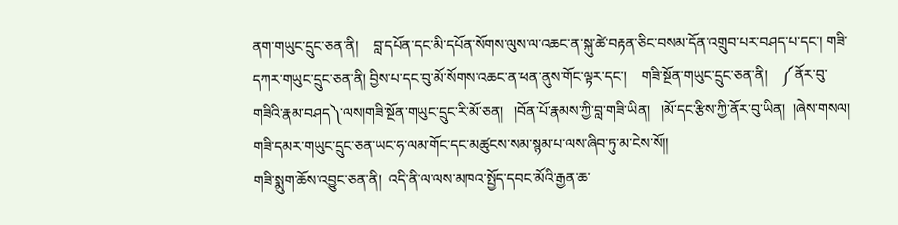ནག་གཡུང་དྲུང་ཅན་ནི།    བླ་དཔོན་དང་མི་དཔོན་སོགས་ལུས་ལ་འཆང་ན་སྐུ་ཚེ་བརྟན་ཅིང་བསམ་དོན་འགྲུབ་པར་བཤད་པ་དང་། གཟི་དཀར་གཡུང་དྲུང་ཅན་ནི། བྱིས་པ་དང་བུ་མོ་སོགས་འཆང་ན་ཕན་ནུས་གོང་ལྟར་དང་།    གཟི་སྔོན་གཡུང་དྲུང་ཅན་ནི།    ༼ནོར་བུ་གཟིའི་རྣམ་བཤད༽་ལས།གཟི་སྔོན་གཡུང་དྲུང་རི་མོ་ཅན།   །བོན་པོ་རྣམས་ཀྱི་བླ་གཟི་ཡིན།   །མོ་དང་རྩིས་ཀྱི་ནོར་བུ་ཡིན།  །ཞེས་གསལ།   གཟི་དམར་གཡུང་དྲུང་ཅན་ཡང་ཧ་ལམ་གོང་དང་མཚུངས་སམ་སྙམ་པ་ལས་ཞིབ་ཏུ་མ་ངེས་སོ།།
གཟི་སྨུག་ཆོས་འབྱུང་ཅན་ནི།  འདི་ནི་ལ་ལས་མཁའ་སྤྱོད་དབང་མོའི་རྒྱན་ཆ་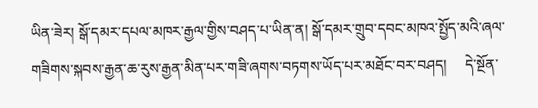ཡིན་ཟེར། སྒོ་དམར་དཔལ་མཁར་རྒྱལ་གྱིས་བཤད་པ་ཡིན་ན། སྒོ་དམར་གྲུབ་དབང་མཁའ་སྤྱོད་མའི་ཞལ་གཟིགས་སྐབས་རྒྱན་ཆ་རུས་རྒྱན་མིན་པར་གཟི་ཞགས་བཏགས་ཡོད་པར་མཐོང་བར་བཤད།     དེ་སྔོན་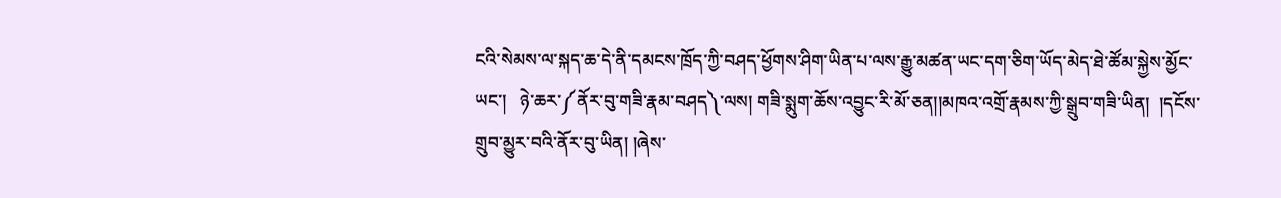ངའི་སེམས་ལ་སྐད་ཆ་དེ་ནི་དམངས་ཁྲོད་ཀྱི་བཤད་ཕྱོགས་ཤིག་ཡིན་པ་ལས་རྒྱུ་མཚན་ཡང་དག་ཅིག་ཡོད་མེད་ཐེ་ཚོམ་སྐྱེས་མྱོང་ཡང་།   ཉེ་ཆར་༼ནོར་བུ་གཟི་རྣམ་བཤད༽་ལས། གཟི་སྨུག་ཆོས་འབྱུང་རི་མོ་ཅན།།མཁའ་འགྲོ་རྣམས་ཀྱི་སྒྲུབ་གཟི་ཡིན།  །དངོས་གྲུབ་མྱུར་བའི་ནོར་བུ་ཡིན། །ཞེས་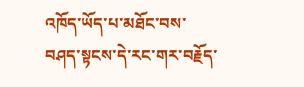འཁོད་ཡོད་པ་མཐོང་བས་བཤད་སྟངས་དེ་རང་གར་བརྗོད་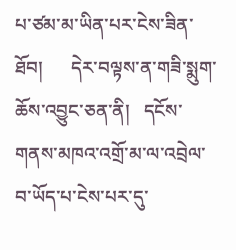པ་ཙམ་མ་ཡིན་པར་ངེས་ཟིན་ཐོབ།      དེར་བལྟས་ན་གཟི་སྨུག་ཆོས་འབྱུང་ཅན་ནི།   དངོས་གནས་མཁའ་འགྲོ་མ་ལ་འབྲེལ་བ་ཡོད་པ་ངེས་པར་དུ་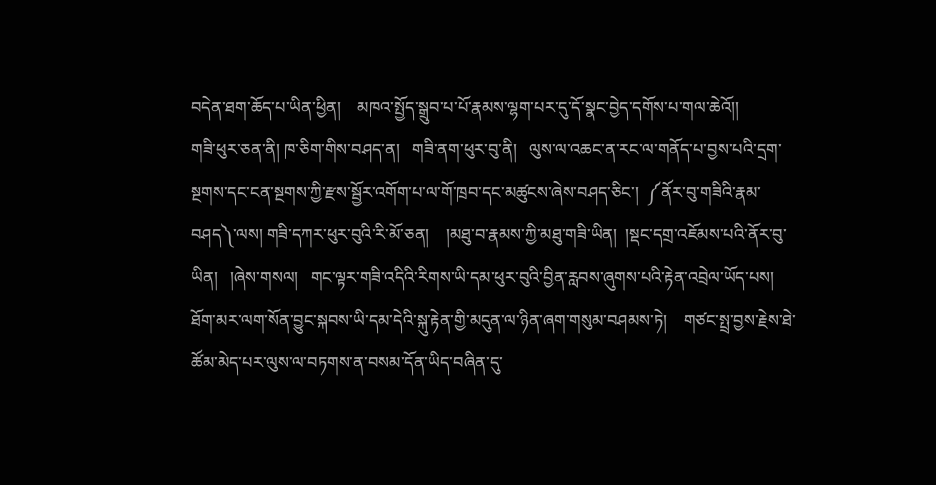བདེན་ཐག་ཆོད་པ་ཡིན་ཕྱིན།    མཁའ་སྤྱོད་སྒྲུབ་པ་པོ་རྣམས་ལྷག་པར་དུ་དོ་སྣང་བྱེད་དགོས་པ་གལ་ཆེའོ།།
གཟི་ཕུར་ཅན་ནི། ཁ་ཅིག་གིས་བཤད་ན།   གཟི་ནག་ཕུར་བུ་ནི།   ལུས་ལ་འཆང་ན་རང་ལ་གནོད་པ་བྱས་པའི་དྲག་སྔགས་དང་ངན་སྔགས་ཀྱི་རྫས་སྦྱོར་འགོག་པ་ལ་གོ་ཁྲབ་དང་མཚུངས་ཞེས་བཤད་ཅིང་།  ༼ནོར་བུ་གཟིའི་རྣམ་བཤད༽་ལས། གཟི་དཀར་ཕུར་བུའི་རི་མོ་ཅན།    །མཐུ་བ་རྣམས་ཀྱི་མཐུ་གཟི་ཡིན།  །སྡང་དགྲ་འཇོམས་པའི་ནོར་བུ་ཡིན།   །ཞེས་གསལ།   གང་ལྟར་གཟི་འདིའི་རིགས་ཡི་དམ་ཕུར་བུའི་བྱིན་རླབས་ཞུགས་པའི་རྟེན་འབྲེལ་ཡོད་པས།   ཐོག་མར་ལག་སོན་བྱུང་སྐབས་ཡི་དམ་དེའི་སྐུ་རྟེན་གྱི་མདུན་ལ་ཉིན་ཞག་གསུམ་བཤམས་ཏེ།    གཙང་སྤྲ་བྱས་རྗེས་ཐེ་ཚོམ་མེད་པར་ལུས་ལ་བཏགས་ན་བསམ་དོན་ཡིད་བཞིན་དུ་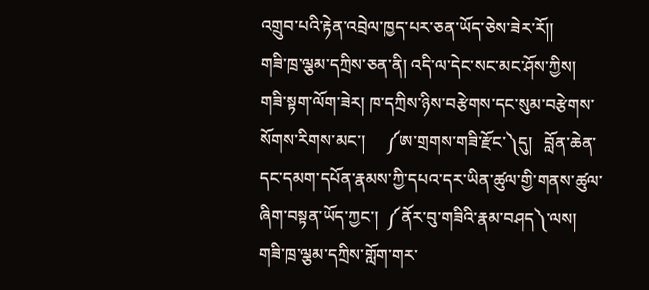འགྲུབ་པའི་རྟེན་འབྲེལ་ཁྱད་པར་ཅན་ཡོད་ཅེས་ཟེར་རོ།།
གཟི་ཁྲ་ལྕམ་དཀྲིས་ཅན་ནི། འདི་ལ་དེང་སང་མང་ཤོས་ཀྱིས།    གཟི་སྟག་ལོག་ཟེར། ཁ་དཀྲིས་ཉིས་བརྩེགས་དང་སུམ་བརྩེགས་སོགས་རིགས་མང་།     ༼ཨ་གྲགས་གཟི་རྫོང་༽དུ།   བློན་ཆེན་དང་དམག་དཔོན་རྣམས་ཀྱི་དཔའ་དར་ཡིན་ཚུལ་གྱི་གནས་ཚུལ་ཞིག་བསྟན་ཡོད་ཀྱང་།  ༼ནོར་བུ་གཟིའི་རྣམ་བཤད༽་ལས།      གཟི་ཁྲ་ལྕམ་དཀྲིས་གློག་གར་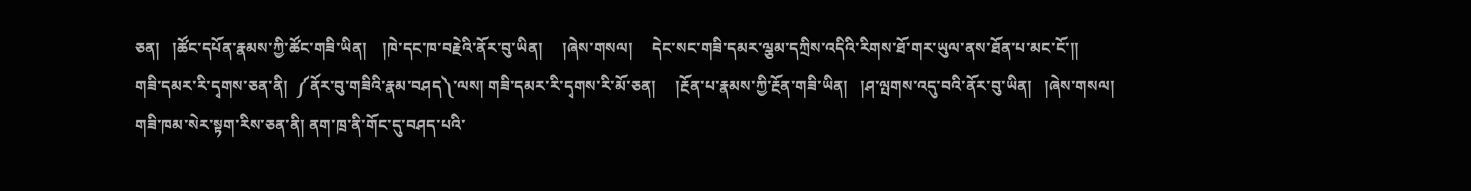ཅན།   །ཚོང་དཔོན་རྣམས་ཀྱི་ཚོང་གཟི་ཡིན།    །ཁེ་དང་ཁ་བརྗེའི་ནོར་བུ་ཡིན།     །ཞེས་གསལ།     དེང་སང་གཟི་དམར་ལྕམ་དཀྲིས་འདིའི་རིགས་ཐོ་གར་ཡུལ་ནས་ཐོན་པ་མང་ངོ་།།
གཟི་དམར་རི་དྭགས་ཅན་ནི།  ༼ནོར་བུ་གཟིའི་རྣམ་བཤད༽་ལས། གཟི་དམར་རི་དྭགས་རི་མོ་ཅན།     །རྔོན་པ་རྣམས་ཀྱི་རྔོན་གཟི་ཡིན།   །ཤ་ལྤགས་འདུ་བའི་ནོར་བུ་ཡིན།   །ཞེས་གསལ།
གཟི་ཁམ་སེར་སྟག་རིས་ཅན་ནི། ནག་ཁྲ་ནི་གོང་དུ་བཤད་པའི་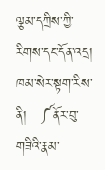ལྕམ་དཀྲིས་ཀྱི་རིགས་དང་དོན་འདྲ། ཁམ་སེར་སྟག་རིས་ནི།   ༼ནོར་བུ་གཟིའི་རྣམ་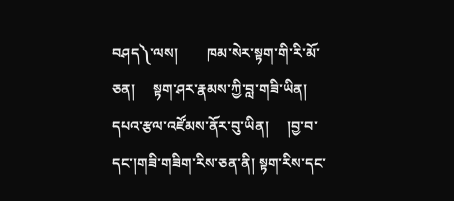བཤད༽་ལས།        ཁམ་སེར་སྟག་གི་རི་མོ་ཅན།     སྟག་ཤར་རྣམས་ཀྱི་བླ་གཟི་ཡིན།    དཔའ་རྩལ་འཛོམས་ནོར་བུ་ཡིན།     །བྱ་བ་དང་།གཟི་གཟིག་རིས་ཅན་ནི། སྟག་རིས་དང་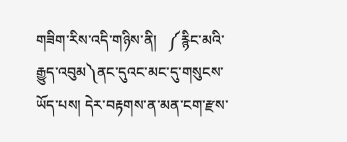གཟིག་རིས་འདི་གཉིས་ནི།   ༼རྙིང་མའི་རྒྱུད་འབུམ༽ནང་དུའང་མང་དུ་གསུངས་ཡོད་པས། དེར་བརྟགས་ན་མན་ངག་རྫས་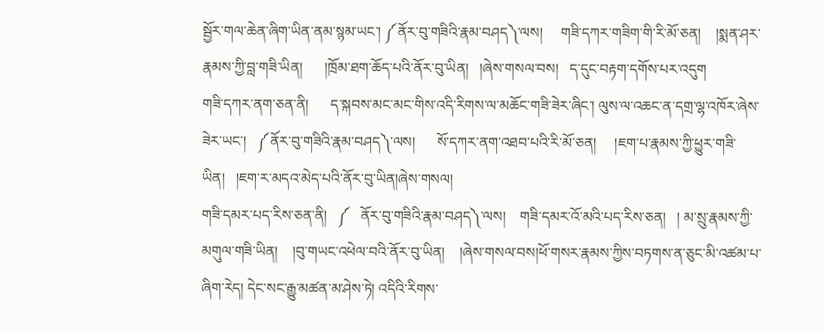སྦྱོར་གལ་ཆེན་ཞིག་ཡིན་ནམ་སྙམ་ཡང་། ༼ནོར་བུ་གཟིའི་རྣམ་བཤད༽་ལས།     གཟི་དཀར་གཟིག་གི་རི་མོ་ཅན།    །སྨན་ཤར་རྣམས་ཀྱི་བླ་གཟི་ཡིན།      །ཁྲོམ་ཐག་ཆོད་པའི་ནོར་བུ་ཡིན།   །ཞེས་གསལ་བས།   ད་དུང་བརྟག་དགོས་པར་འདུག
གཟི་དཀར་ནག་ཅན་ནི།      ད་སྐབས་མང་མང་གིས་འདི་རིགས་ལ་མཆོང་གཟི་ཟེར་ཞིང་། ལུས་ལ་འཆང་ན་དགྲ་ལྷ་འཁོར་ཞེས་ཟེར་ཡང་།   ༼ནོར་བུ་གཟིའི་རྣམ་བཤད༽་ལས།      སོ་དཀར་ནག་འཐབ་པའི་རི་མོ་ཅན།     །ཇག་པ་རྣམས་ཀྱི་ཕྱུར་གཟི་ཡིན།   །ཇག་ར་མདའ་མེད་པའི་ནོར་བུ་ཡིན།ཞེས་གསལ།
གཟི་དམར་པད་རིས་ཅན་ནི།   ༼   ནོར་བུ་གཟིའི་རྣམ་བཤད༽་ལས།    གཟི་དམར་འོ་མའི་པད་རིས་ཅན།   ། མ་སྲུ་རྣམས་ཀྱི་མགུལ་གཟི་ཡིན།    །བུ་གཡང་འཕེལ་བའི་ནོར་བུ་ཡིན།    །ཞེས་གསལ་བས།ཕོ་གསར་རྣམས་ཀྱིས་བཏགས་ན་ཅུང་མི་འཚམ་པ་ཞིག་རེད། དེང་སང་རྒྱུ་མཚན་མ་ཤེས་ཏེ། འདིའི་རིགས་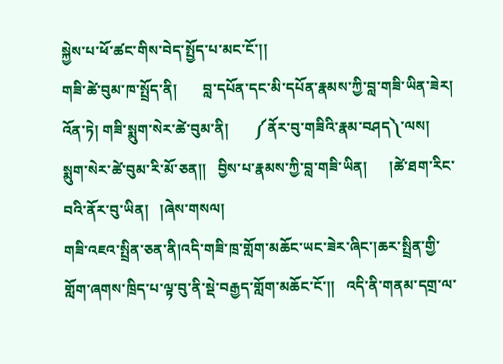སྐྱེས་པ་ཕོ་ཚང་གིས་བེད་སྤྱོད་པ་མང་ངོ་།།
གཟི་ཚེ་བུམ་ཁ་སྤྲོད་ནི།       བླ་དཔོན་དང་མི་དཔོན་རྣམས་ཀྱི་བླ་གཟི་ཡིན་ཟེར།   འོན་ཏེ། གཟི་སྨུག་སེར་ཚེ་བུམ་ནི།       ༼ནོར་བུ་གཟིའི་རྣམ་བཤད༽་ལས།    སྨུག་སེར་ཚེ་བུམ་རི་མོ་ཅན།།   བྱིས་པ་རྣམས་ཀྱི་བླ་གཟི་ཡིན།      །ཚེ་ཐག་རིང་བའི་ནོར་བུ་ཡིན།   །ཞེས་གསལ།
གཟི་འཇའ་སྤྲིན་ཅན་ནི།འདི་གཟི་ཁྲ་གློག་མཆོང་ཡང་ཟེར་ཞིང་།ཆར་སྤྲིན་གྱི་གློག་ཞགས་ཁྲིད་པ་ལྟ་བུ་ནི་སྡེ་བརྒྱད་གློག་མཆོང་ངོ་།།   འདི་ནི་གནམ་དགྲ་ལ་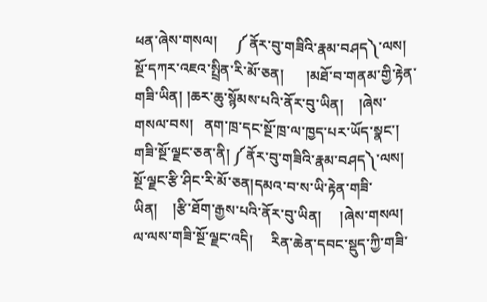ཕན་ཞེས་གསལ།     ༼ནོར་བུ་གཟིའི་རྣམ་བཤད༽་ལས།     སྔོ་དཀར་འཇའ་སྤྲིན་རི་མོ་ཅན།      །མཐོ་བ་གནམ་གྱི་རྟེན་གཟི་ཡིན། །ཆར་ཆུ་སྙོམས་པའི་ནོར་བུ་ཡིན།    །ཞེས་གསལ་བས།   ནག་ཁྲ་དང་སྔོ་ཁྲ་ལ་ཁྱད་པར་ཡོད་སྣང་།
གཟི་སྔོ་ལྗང་ཅན་ནི། ༼ནོར་བུ་གཟིའི་རྣམ་བཤད༽་ལས།  སྔོ་ལྗང་རྩི་ཤིང་རི་མོ་ཅན།དམའ་བ་ས་ཡི་རྟེན་གཟི་ཡིན།    །རྩི་ཐོག་རྒྱས་པའི་ནོར་བུ་ཡིན།     །ཞེས་གསལ།       ལ་ལས་གཟི་སྔོ་ལྗང་འདི།     རིན་ཆེན་དབང་སྡུད་ཀྱི་གཟི་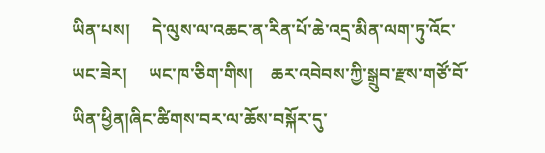ཡིན་པས།     དེ་ལུས་ལ་འཆང་ན་རིན་པོ་ཆེ་འདྲ་མིན་ལག་ཏུ་འོང་ཡང་ཟེར།     ཡང་ཁ་ཅིག་གིས།    ཆར་འབེབས་ཀྱི་སྒྲུབ་རྫས་གཙོ་བོ་ཡིན་ཕྱིན།ཞིང་ཚིགས་བར་ལ་ཆོས་བསྐོར་དུ་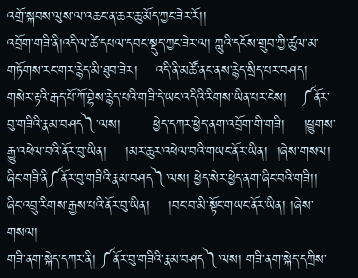འགྲོ་སྐབས་ལུས་ལ་འཆང་ན་ཆར་ཆུ་མོད་ཀྱང་ཟེར་རོ།།
འབྲོག་གཟི་ནི།འདི་ལ་ཚེ་དཔལ་དབང་སྡུད་ཀྱང་ཟེར་ལ། ཀླུའི་དངོས་གྲུབ་ཀྱི་ཚུལ་མ་གཏོགས་རང་གར་རྙེད་མི་ཐུབ་ཟེར།    འདི་ནི་མཚོ་ནང་ནས་རྙེད་སྲིད་པར་བཤད།    གསེར་རྟའི་རྒད་པོ་ཀོ་བྷེས་རྙེད་པའི་གཟི་དེ་ཡང་འདིའི་རིགས་ཡིན་པར་ངེས།   ༼ནོར་བུ་གཟིའི་རྣམ་བཤད༽་ལས།       ཕྱེད་དཀར་ཕྱེད་ནག་འབྲོག་གི་གཟི།    །ཕྱུགས་རྒྱུ་འཕེལ་བའི་ནོར་བུ་ཡིན།    །མར་ཆུར་འཕེལ་བའི་གཡང་ནོར་ཡིན།  །ཞེས་གསལ། ཞིང་གཟི་ནི༼ནོར་བུ་གཟིའི་རྣམ་བཤད༽་ལས། ཕྱེད་སེར་ཕྱེད་ནག་ཞིང་བའི་གཟི།།  ཞིང་འབྲུ་རིགས་རྒྱས་པའི་ནོར་བུ་ཡིན།    །བང་བ་མི་སྟོང་གཡང་ནོར་ཡིན། །ཞེས་གསལ།
གཟི་ནག་སྐེད་དཀར་ནི། ༼ནོར་བུ་གཟིའི་རྣམ་བཤད༽་ལས། གཟི་ནག་སྐེད་དཀྲིས་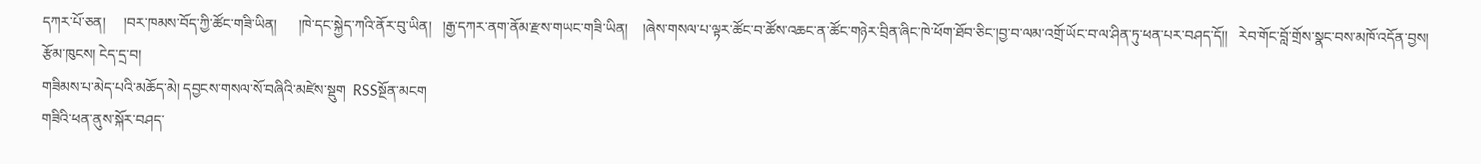དཀར་པོ་ཅན།     །བར་ཁམས་བོད་ཀྱི་ཚོང་གཟི་ཡིན།      །ཁེ་དང་སྐྱེད་ཀའི་ནོར་བུ་ཡིན།   །རྒྱ་དཀར་ནག་ནོམ་རྫས་གཡང་གཟི་ཡིན།    །ཞེས་གསལ་པ་ལྟར་ཚོང་བ་ཚོས་འཆང་ན་ཚོང་གཉེར་བྲིན་ཞིང་ཁེ་ཕོག་ཐོབ་ཅིང་།བྱ་བ་ལམ་འགྲོ་ཡོང་བ་ལ་ཤིན་ཏུ་ཕན་པར་བཤད་དོ།།   རེབ་གོང་བློ་གྲོས་སྣང་བས་མཁོ་འདོན་བྱས།
རྩོམ་ཁུངས། ངེད་དྲ་བ།
གཟིམས་པ་མེད་པའི་མཆོད་མེ། དབྱངས་གསལ་སོ་བཞིའི་མཛེས་སྡུག  RSSསྔོན་མངག
གཟིའི་ཕན་ནུས་སྐོར་བཤད་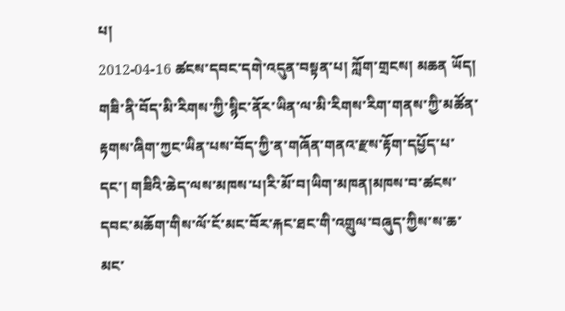པ།
2012-04-16 ཚངས་དབང་དགེ་འདུན་བསྟན་པ། ཀློག་གྲངས། མཆན ཡོད།
གཟི་ནི་བོད་མི་རིགས་ཀྱི་སྙིང་ནོར་ཡིན་ལ་མི་རིགས་རིག་གནས་ཀྱི་མཚོན་རྟགས་ཞིག་ཀྱང་ཡིན་པས་བོད་ཀྱི་ན་གཞོན་གནའ་རྫས་རྟོག་དཔྱོད་པ་དང་། གཟིའི་ཆེད་ལས་མཁས་པ།རི་མོ་བ།ཡིག་མཁན།མཁས་བ་ཚངས་དབང་མཆོག་གིས་ལོ་ངོ་མང་བོར་རྐང་ཐང་གི་འགྲུལ་བཞུད་ཀྱིས་ས་ཆ་མང་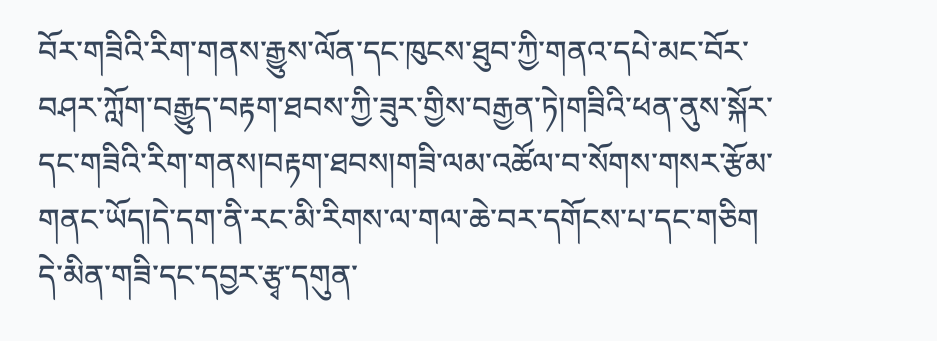བོར་གཟིའི་རིག་གནས་རྒྱུས་ལོན་དང་ཁུངས་ཐུབ་ཀྱི་གནའ་དཔེ་མང་བོར་བཤར་ཀློག་བརྒྱུད་བརྟག་ཐབས་ཀྱི་ཟུར་གྱིས་བརྒྱན་ཏེ།གཟིའི་ཕན་ནུས་སྐོར་དང་གཟིའི་རིག་གནས།བརྟག་ཐབས།གཟི་ལམ་འཚོལ་བ་སོགས་གསར་རྩོམ་གནང་ཡོད།དེ་དག་ནི་རང་མི་རིགས་ལ་གལ་ཆེ་བར་དགོངས་པ་དང་གཅིག    དེ་མིན་གཟི་དང་དབྱར་རྩྭ་དགུན་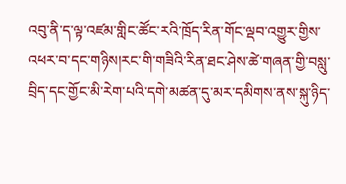འབུ་ནི་ད་ལྟ་འཛམ་གླིང་ཚོང་རའི་ཁྲོད་རིན་གོང་ལྡབ་འགྱུར་གྱིས་འཕར་བ་དང་གཉིས།རང་གི་གཟིའི་རིན་ཐང་ཤེས་ཚེ་གཞན་གྱི་བསླུ་བྲིད་དང་གྱོང་མི་རེག་པའི་དགེ་མཚན་དུ་མར་དམིགས་ནས་སྐུ་ཉིད་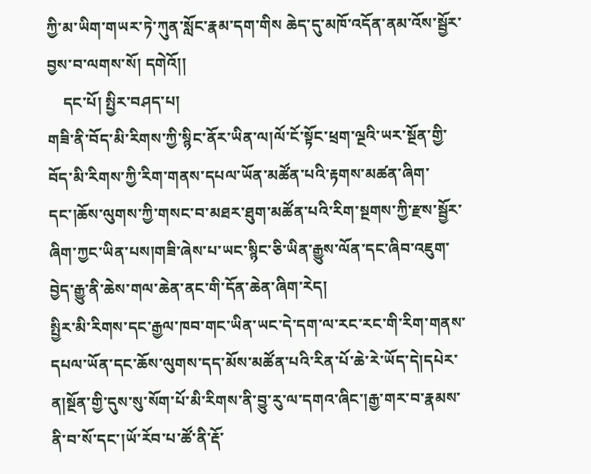ཀྱི་མ་ཡིག་གཡར་ཏེ་ཀུན་སློང་རྣམ་དག་གིས ཆེད་དུ་མཁོ་འདོན་ནམ་འོས་སྦྱོར་བྱས་བ་ལགས་སོ། དགེའོ།།
    དང་པོ། སྤྱིར་བཤད་པ།
གཟི་ནི་བོད་མི་རིགས་ཀྱི་སྙིང་ནོར་ཡིན་ལ།ལོ་ངོ་སྟོང་ཕྲག་ལྔའི་ཡར་སྔོན་གྱི་བོད་མི་རིགས་ཀྱི་རིག་གནས་དཔལ་ཡོན་མཚོན་པའི་རྟགས་མཚན་ཞིག་དང་།ཆོས་ལུགས་ཀྱི་གསང་བ་མཐར་ཐུག་མཚོན་པའི་རིག་སྔགས་ཀྱི་རྫས་སྦྱོར་ཞིག་ཀྱང་ཡིན་པས།གཟི་ཞེས་པ་ཡང་སྙིང་ཅི་ཡིན་རྒྱུས་ལོན་དང་ཞིབ་འཇུག་བྱེད་རྒྱུ་ནི་ཆེས་གལ་ཆེན་ནང་གི་དོན་ཆེན་ཞིག་རེད།
སྤྱིར་མི་རིགས་དང་རྒྱལ་ཁབ་གང་ཡིན་ཡང་དེ་དག་ལ་རང་རང་གི་རིག་གནས་དཔལ་ཡོན་དང་ཆོས་ལུགས་དད་མོས་མཚོན་པའི་རིན་པོ་ཆེ་རེ་ཡོད་དེ།དཔེར་ན།སྔོན་གྱི་དུས་སུ་སོག་པོ་མི་རིགས་ནི་བྱུ་རུ་ལ་དགའ་ཞིང་།རྒྱ་གར་བ་རྣམས་ནི་བ་སོ་དང་།ཡོ་རོབ་པ་ཚོ་ནི་རྡོ་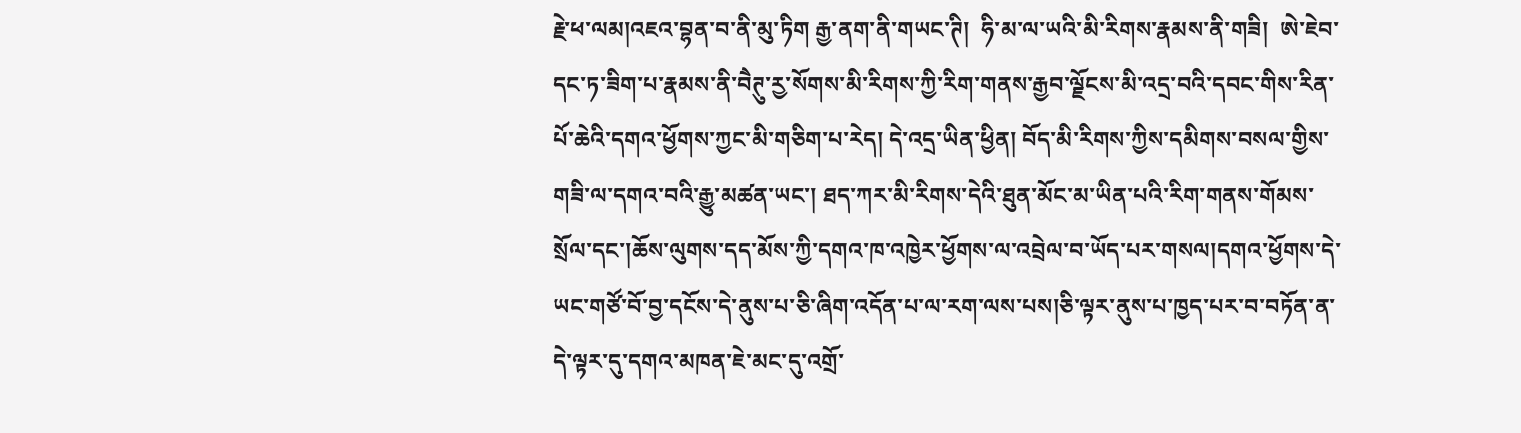རྗེ་ཕ་ལམ།འཇའ་བྷན་བ་ནི་མུ་ཏིག རྒྱ་ནག་ནི་གཡང་ཊི།  ཧི་མ་ལ་ཡའི་མི་རིགས་རྣམས་ནི་གཟི།  ཨེ་ཇེབ་དང་ཏ་ཟིག་པ་རྣམས་ནི་བཻཊུ་རྱ་སོགས་མི་རིགས་ཀྱི་རིག་གནས་རྒྱབ་ལྗོངས་མི་འདྲ་བའི་དབང་གིས་རིན་པོ་ཆེའི་དགའ་ཕྱོགས་ཀྱང་མི་གཅིག་པ་རེད། དེ་འདྲ་ཡིན་ཕྱིན། བོད་མི་རིགས་ཀྱིས་དམིགས་བསལ་གྱིས་གཟི་ལ་དགའ་བའི་རྒྱུ་མཚན་ཡང་། ཐད་ཀར་མི་རིགས་དེའི་ཐུན་མོང་མ་ཡིན་པའི་རིག་གནས་གོམས་སྲོལ་དང་།ཆོས་ལུགས་དད་མོས་ཀྱི་དགའ་ཁ་འཁྱེར་ཕྱོགས་ལ་འབྲེལ་བ་ཡོད་པར་གསལ།དགའ་ཕྱོགས་དེ་ཡང་གཙོ་བོ་བྱ་དངོས་དེ་ནུས་པ་ཅི་ཞིག་འདོན་པ་ལ་རག་ལས་པས།ཅི་ལྟར་ནུས་པ་ཁྱད་པར་བ་བཏོན་ན་དེ་ལྟར་དུ་དགའ་མཁན་ཇེ་མང་དུ་འགྲོ་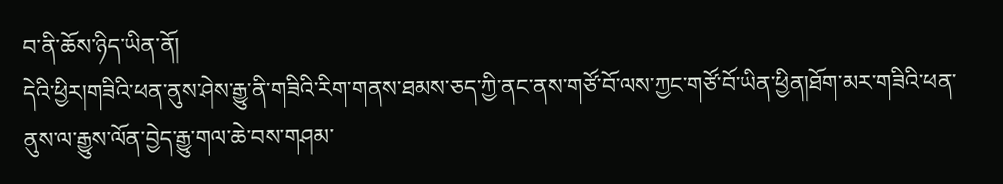བ་ནི་ཆོས་ཉིད་ཡིན་ནོ།
དེའི་ཕྱིར།གཟིའི་ཕན་ནུས་ཤེས་རྒྱུ་ནི་གཟིའི་རིག་གནས་ཐམས་ཅད་ཀྱི་ནང་ནས་གཙོ་བོ་ལས་ཀྱང་གཙོ་བོ་ཡིན་ཕྱིན།ཐོག་མར་གཟིའི་ཕན་ནུས་ལ་རྒྱུས་ལོན་བྱེད་རྒྱུ་གལ་ཆེ་བས་གཤམ་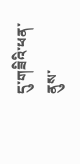དུ་གཟིའི་ཕན་ནུས་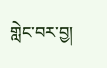གླེང་བར་བྱ།